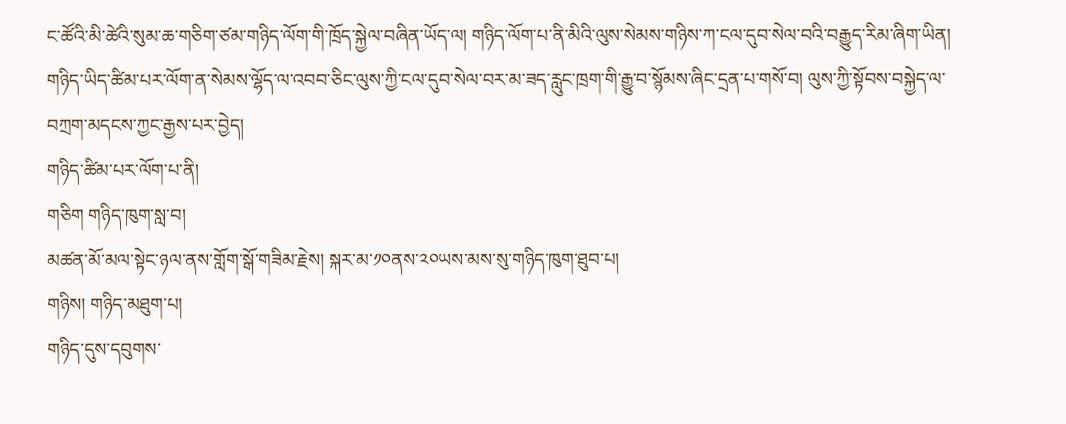ང་ཚོའི་མི་ཚེའི་སུམ་ཆ་གཅིག་ཙམ་གཉིད་ལོག་གི་ཁྲོད་སྐྱེལ་བཞིན་ཡོད་ལ། གཉིད་ལོག་པ་ནི་མིའི་ལུས་སེམས་གཉིས་ཀ་ངལ་དུབ་སེལ་བའི་བརྒྱུད་རིམ་ཞིག་ཡིན། གཉིད་ཡིད་ཚིམ་པར་ལོག་ན་སེམས་ལྷོད་ལ་འབབ་ཅིང་ལུས་ཀྱི་ངལ་དུབ་སེལ་བར་མ་ཟད་རླུང་ཁྲག་གི་རྒྱུ་བ་སྙོམས་ཞིང་དྲན་པ་གསོ་བ། ལུས་ཀྱི་སྟོབས་བསྐྱེད་ལ་བཀྲག་མདངས་ཀྱང་རྒྱས་པར་བྱེད།
གཉིད་ཚིམ་པར་ལོག་པ་ནི།
གཅིག གཉིད་ཁུག་སླ་བ།
མཚན་མོ་མལ་སྟེང་ཉལ་ནས་གློག་སྒོ་གཟིམ་རྗེས། སྐར་མ་༡༠ནས་༢༠ཡས་མས་སུ་གཉིད་ཁུག་ཐུབ་པ།
གཉིས། གཉིད་མཐུག་པ།
གཉིད་དུས་དབུགས་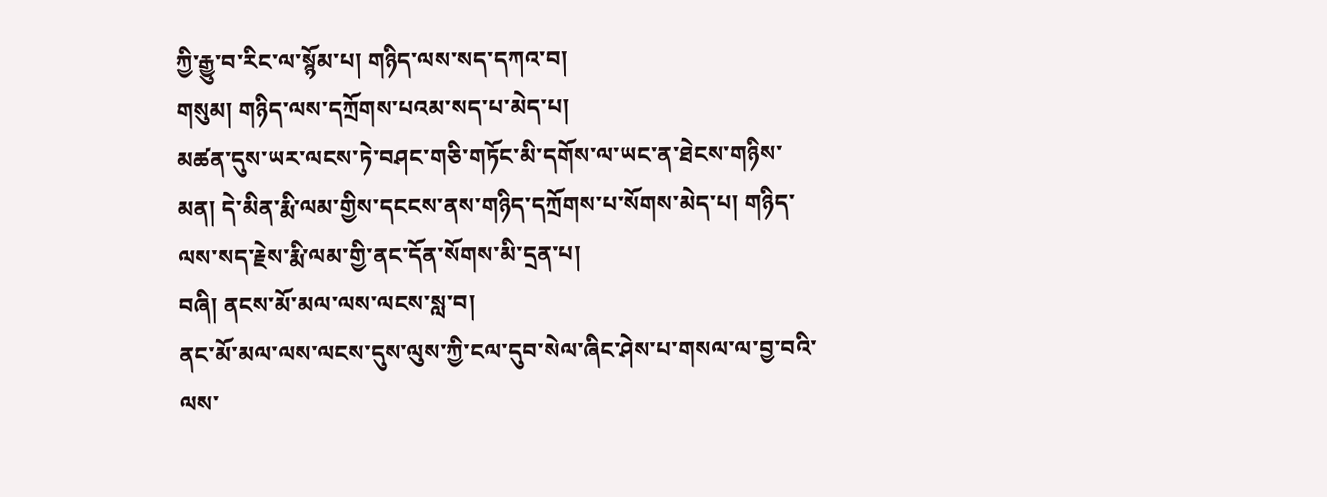ཀྱི་རྒྱུ་བ་རིང་ལ་སྙོམ་པ། གཉིད་ལས་སད་དཀའ་བ།
གསུམ། གཉིད་ལས་དཀྲོགས་པའམ་སད་པ་མེད་པ།
མཚན་དུས་ཡར་ལངས་ཏེ་བཤང་གཅི་གཏོང་མི་དགོས་ལ་ཡང་ན་ཐེངས་གཉིས་མན། དེ་མིན་རྨི་ལམ་གྱིས་དངངས་ནས་གཉིད་དཀྲོགས་པ་སོགས་མེད་པ། གཉིད་ལས་སད་རྗེས་རྨི་ལམ་གྱི་ནང་དོན་སོགས་མི་དྲན་པ།
བཞི། ནངས་མོ་མལ་ལས་ལངས་སླ་བ།
ནང་མོ་མལ་ལས་ལངས་དུས་ལུས་ཀྱི་ངལ་དུབ་སེལ་ཞིང་ཤེས་པ་གསལ་ལ་བྱ་བའི་ལས་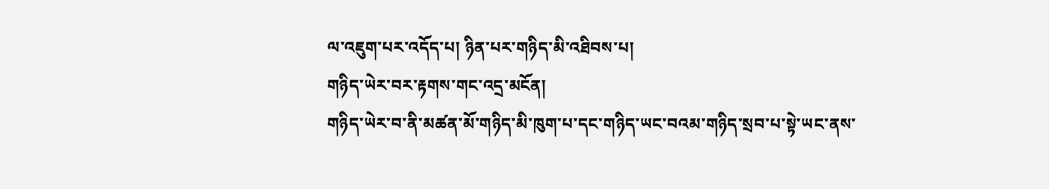ལ་འཇུག་པར་འདོད་པ། ཉིན་པར་གཉིད་མི་འཐིབས་པ།
གཉིད་ཡེར་བར་རྟགས་གང་འདྲ་མངོན།
གཉིད་ཡེར་བ་ནི་མཚན་མོ་གཉིད་མི་ཁུག་པ་དང་གཉིད་ཡང་བའམ་གཉིད་སྲབ་པ་སྟེ་ཡང་ནས་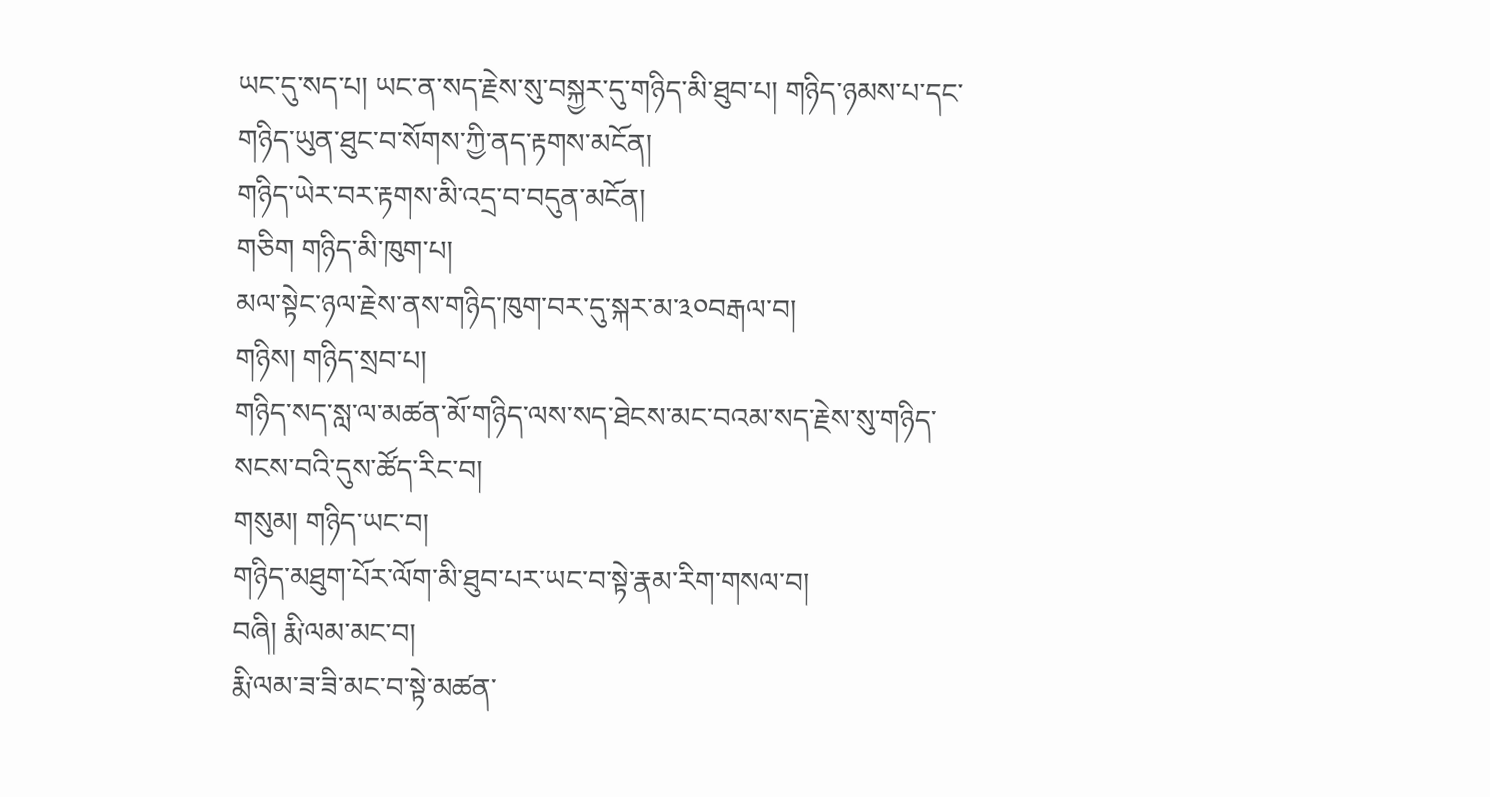ཡང་དུ་སད་པ། ཡང་ན་སད་རྗེས་སུ་བསྐྱར་དུ་གཉིད་མི་ཐུབ་པ། གཉིད་ཉམས་པ་དང་གཉིད་ཡུན་ཐུང་བ་སོགས་ཀྱི་ནད་རྟགས་མངོན།
གཉིད་ཡེར་བར་རྟགས་མི་འདྲ་བ་བདུན་མངོན།
གཅིག གཉིད་མི་ཁུག་པ།
མལ་སྟེང་ཉལ་རྗེས་ནས་གཉིད་ཁུག་བར་དུ་སྐར་མ་༣༠བརྒལ་བ།
གཉིས། གཉིད་སྲབ་པ།
གཉིད་སད་སླ་ལ་མཚན་མོ་གཉིད་ལས་སད་ཐེངས་མང་བའམ་སད་རྗེས་སུ་གཉིད་སངས་བའི་དུས་ཚོད་རིང་བ།
གསུམ། གཉིད་ཡང་བ།
གཉིད་མཐུག་པོར་ལོག་མི་ཐུབ་པར་ཡང་བ་སྟེ་རྣམ་རིག་གསལ་བ།
བཞི། རྨི་ལམ་མང་བ།
རྨི་ལམ་ཟ་ཟི་མང་བ་སྟེ་མཚན་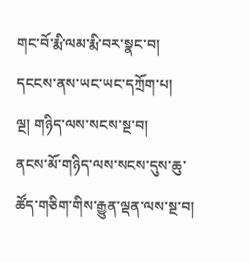གང་བོ་རྨི་ལམ་རྨི་བར་སྣང་བ། དངངས་ནས་ཡང་ཡང་དཀྲོག་པ།
ལྔ། གཉིད་ལས་སངས་སྔ་བ།
ནངས་མོ་གཉིད་ལས་སངས་དུས་ཆུ་ཚོད་གཅིག་གིས་རྒྱུན་ལྡན་ལས་སྔ་བ།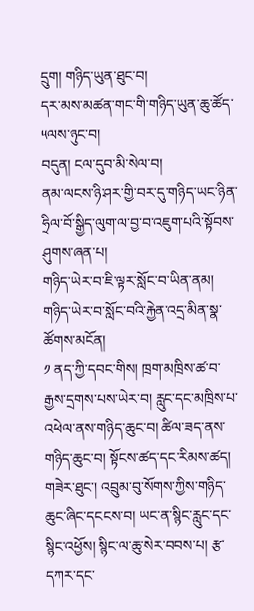དྲུག། གཉིད་ཡུན་ཐུང་བ།
དར་མས་མཚན་གང་གི་གཉིད་ཡུན་ཆུ་ཚོད་༥ལས་ཉུང་བ།
བདུན། ངལ་དུབ་མི་སེལ་བ།
ནམ་ལངས་ཉི་ཤར་གྱི་བར་དུ་གཉིད་ཡང་ཉིན་ཧྲིལ་བོ་སྒྱིད་ལུག་ལ་བྱ་བ་འཇུག་པའི་སྟོབས་ཤུགས་ཞན་པ།
གཉིད་ཡེར་བ་ཇི་ལྟར་སློང་བ་ཡིན་ནམ།
གཉིད་ཡེར་བ་སློང་བའི་རྐྱེན་འདྲ་མིན་སྣ་ཚོགས་མངོན།
༡ ནད་ཀྱི་དབང་གིས། ཁྲག་མཁྲིས་ཚ་བ་རྒྱས་དྲགས་པས་ཡེར་བ། རླུང་དང་མཁྲིས་པ་འཕེལ་ནས་གཉིད་ཆུང་བ། ཚིལ་ཟད་ནས་གཉིད་ཆུང་བ། སྟོངས་ཚད་དང་རིམས་ཚད། གཟེར་ཐུང་། འབྲུམ་བུ་སོགས་ཀྱིས་གཉིད་ཆུང་ཞིང་དངངས་བ། ཡང་ན་སྙིང་རླུང་དང་སྙིང་འཕྱོས། སྙིང་ལ་ཆུ་སེར་བབས་པ། རྩ་དཀར་དང་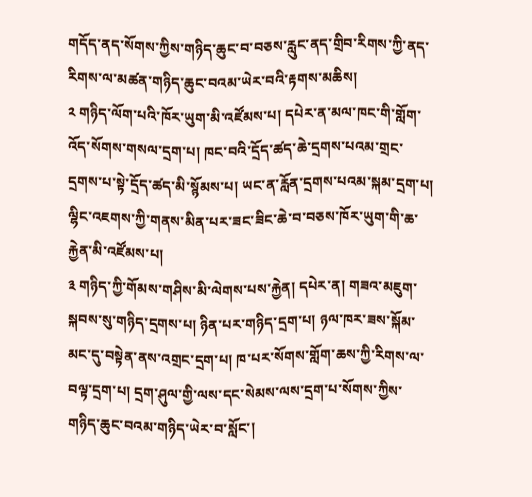གདོད་ནད་སོགས་ཀྱིས་གཉིད་ཆུང་བ་བཅས་རླུང་ནད་གྲིབ་རིགས་ཀྱི་ནད་རིགས་ལ་མཚན་གཉིད་ཆུང་བའམ་ཡེར་བའི་རྟགས་མཆིས།
༢ གཉིད་ལོག་པའི་ཁོར་ཡུག་མི་འཛོམས་པ། དཔེར་ན་མལ་ཁང་གི་གློག་འོད་སོགས་གསལ་དྲག་པ། ཁང་བའི་དྲོད་ཚད་ཆེ་དྲགས་པའམ་གྲང་དྲགས་པ་སྟེ་དྲོད་ཚད་མི་སྙོམས་པ། ཡང་ན་རློན་དྲགས་པའམ་སྐམ་དྲག་པ། ལྷིང་འཇགས་ཀྱི་གནས་མིན་པར་ཟང་ཟིང་ཆེ་བ་བཅས་ཁོར་ཡུག་གི་ཆ་རྐྱེན་མི་འཛོམས་པ།
༣ གཉིད་ཀྱི་གོམས་གཤིས་མི་ལེགས་པས་རྐྱེན། དཔེར་ན། གཟའ་མཇུག་སྐབས་སུ་གཉིད་དྲགས་པ། ཉིན་པར་གཉིད་དྲག་པ། ཉལ་ཁར་ཟས་སྐོམ་མང་དུ་བསྟེན་ནས་འགྲང་དྲག་པ། ཁ་པར་སོགས་གློག་ཆས་ཀྱི་རིགས་ལ་བལྟ་དྲག་པ། དྲག་ཤུལ་གྱི་ལས་དང་སེམས་ལས་དྲག་པ་སོགས་ཀྱིས་གཉིད་ཆུང་བའམ་གཉིད་ཡེར་བ་སློང་།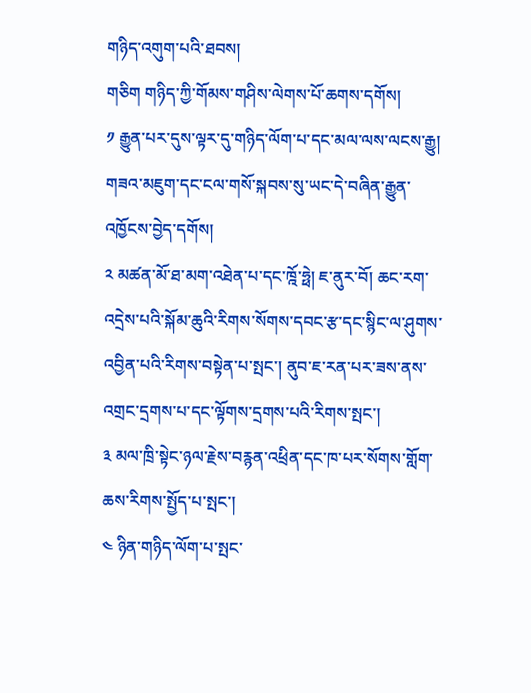གཉིད་འགུག་པའི་ཐབས།
གཅིག གཉིད་ཀྱི་གོམས་གཤིས་ལེགས་པོ་ཆགས་དགོས།
༡ རྒྱུན་པར་དུས་ལྟར་དུ་གཉིད་ལོག་པ་དང་མལ་ལས་ལངས་རྒྱུ། གཟའ་མཇུག་དང་ངལ་གསོ་སྐབས་སུ་ཡང་དེ་བཞིན་རྒྱུན་འཁྱོངས་བྱེད་དགོས།
༢ མཚན་མོ་ཐ་མག་འཐེན་པ་དང་ཁྰོ་ཧྥེ། ཇ་ནུར་བོ། ཆང་རག་འདྲེས་པའི་སྐོམ་ཆུའི་རིགས་སོགས་དབང་རྩ་དང་སྙིང་ལ་ཤུགས་འབྱིན་པའི་རིགས་བསྟེན་པ་སྤང་། ནུབ་ཇ་རན་པར་ཟས་ནས་འགྲང་དྲགས་པ་དང་ལྟོགས་དྲགས་པའི་རིགས་སྤང་།
༣ མལ་ཁྲི་སྟེང་ཉལ་རྗེས་བརྙན་འཕྲིན་དང་ཁ་པར་སོགས་གློག་ཆས་རིགས་སྤྱོད་པ་སྤང་།
༤ ཉིན་གཉིད་ལོག་པ་སྤང་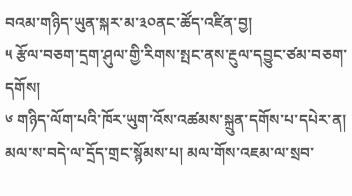བའམ་གཉིད་ཡུན་སྐར་མ་༣༠ནང་ཚོད་འཛིན་བྱ།
༥ རྩོལ་བཅག་དྲག་ཤུལ་གྱི་རིགས་སྤང་ནས་རྔུལ་དབྱུང་ཙམ་བཅག་དགོས།
༦ གཉིད་ལོག་པའི་ཁོར་ཡུག་འོས་འཚམས་སྐྲུན་དགོས་པ་དཔེར་ན། མལ་ས་བདེ་ལ་དྲོད་གྲང་སྙོམས་པ། མལ་གོས་འཇམ་ལ་སྲབ་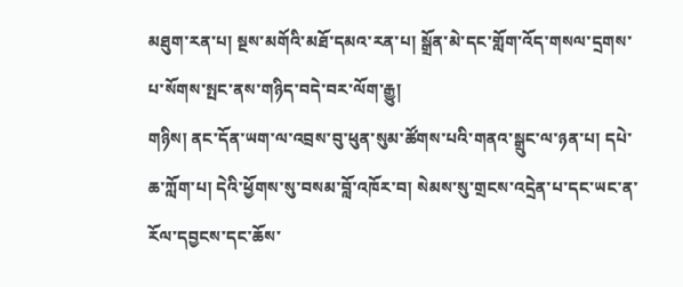མཐུག་རན་པ། སྔས་མགོའི་མཐོ་དམའ་རན་པ། སྒྲོན་མེ་དང་གློག་འོད་གསལ་དྲགས་པ་སོགས་སྤང་ནས་གཉིད་བདེ་བར་ལོག་རྒྱུ།
གཉིས། ནང་དོན་ཡག་ལ་འབྲས་བུ་ཕུན་སུམ་ཚོགས་པའི་གནའ་སྒྲུང་ལ་ཉན་པ། དཔེ་ཆ་ཀློག་པ། དེའི་ཕྱོགས་སུ་བསམ་བློ་འཁོར་བ། སེམས་སུ་གྲངས་འདྲེན་པ་དང་ཡང་ན་རོལ་དབྱངས་དང་ཆོས་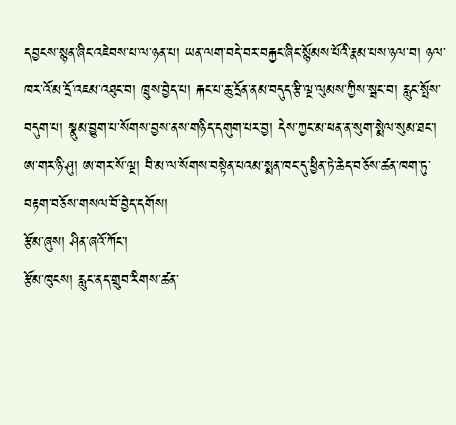དབྱངས་སྙན་ཞིང་འཇེབས་པ་ལ་ཉན་པ། ཡན་ལག་བདེ་བར་བརྐྱང་ཞིང་སྙོམས་པོའི་རྣམ་པས་ཉལ་བ། ཉལ་ཁར་འོ་མ་དྲོ་འཇམ་འཐུང་བ། ཁྲུས་བྱེད་པ། རྐང་པ་ཆུ་དྲོན་ནམ་བདུད་རྩི་ལྔ་ལུམས་ཀྱིས་སྦང་བ། རླུང་སྤོས་བདུག་པ། སྣུམ་བྱུག་པ་སོགས་བྱས་ནས་གཉིད་དགུག་པར་བྱ། དེས་ཀྱང་མ་ཕན་ན་སུག་སྨེལ་སུམ་ཐང་། ཨ་གར་ཉི་ཤུ། ཨ་གར་སོ་ལྔ། བི་མ་ལ་སོགས་བསྟེན་པའམ་སྨན་ཁང་དུ་ཕྱིན་ཏེ་ཆེད་བཅོས་ཚན་ཁག་ཏུ་བརྟག་བཅོས་གསལ་བོ་བྱེད་དགོས།
རྩོམ་ཞུས། ཤིན་ཞའོ་ཀོང་།
རྩོམ་ཁུངས། རླུང་ནད་གྲུབ་རིགས་ཚན་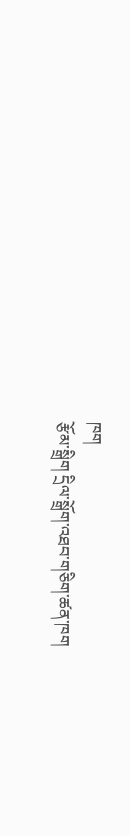ཁག
རྩོམ་སྒྲིག དྲིལ་སྒྲོག་འཐབ་གཅིག་ཚན་ཁག